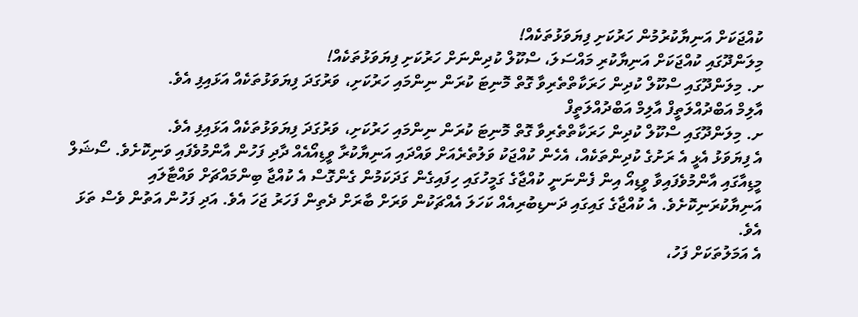ކުއްޖަކަށް އަނިޔާކުރުމުން ހަރުކަށި ފިޔަވަޅުތަކެއް!
މިލަންދޫގައި ކުއްޖަކަށް އަނިޔާކުރި މައްސަލަ، ސްކޫލް ކުދިންނަށް ހަރުކަށި ފިޔަވަޅުތަކެއް!
ށ. މިލަންދޫގައި ސްކޫލް ކުދިން ހަރަކާތްތެރިވާ ގޮތް މޮނިޓަ ކުރަން ނިންމައި ހަރުކަށި، ވަރުގަދަ ފިޔަވަޅުތަކެއް އަޅައިފި އެވެ.
އާލިމް އަބްދުއްލަތީފް އާލިމް އަބްދުއްލަތީފް
ށ. މިލަންދޫގައި ސްކޫލް ކުދިން ހަރަކާތްތެރިވާ ގޮތް މޮނިޓަ ކުރަން ނިންމައި ހަރުކަށި، ވަރުގަދަ ފިޔަވަޅުތަކެއް އަޅައިފި އެވެ.
އެ ފިޔަވަޅު އެޅީ އެ ރަށުގެ ކުދިންތަކެއް، އެހެން ކުއްޖަކު ވަލުތެރެއަށް ވައްދައި އަނިޔާކުރާ ވީޑިއޯއެއް ދާދި ފަހުން އާންމުވެފައި ވަނިކޮށެވެ. ސޯޝަލް މީޑިއާގައި އާންމުވެފައިވާ ވީޑިއޯ އިން ފެންނަނީ ކުއްޖާގެ ގަމީހުގައި ހިފައިގެން ގަދަކަމުން ގެންގޮސް އެ ކުއްޖާ ބިންމައްޗަށް ވައްޓާލައި އަނިޔާކުރަނިކޮށެވެ. އެ ކުއްޖާގެ ގައިގައި ދަނޑިބުރިއެއް ކަހަލަ އެއްޗަކުން ވަރަށް ބާރަށް ދެތިން ފަހަރު ޖަހަ އެވެ. އަދި ފަހުން އަތުން ވެސް ތަޅަ އެވެ.
އެ އަމަލުތަކަށް ފަހު،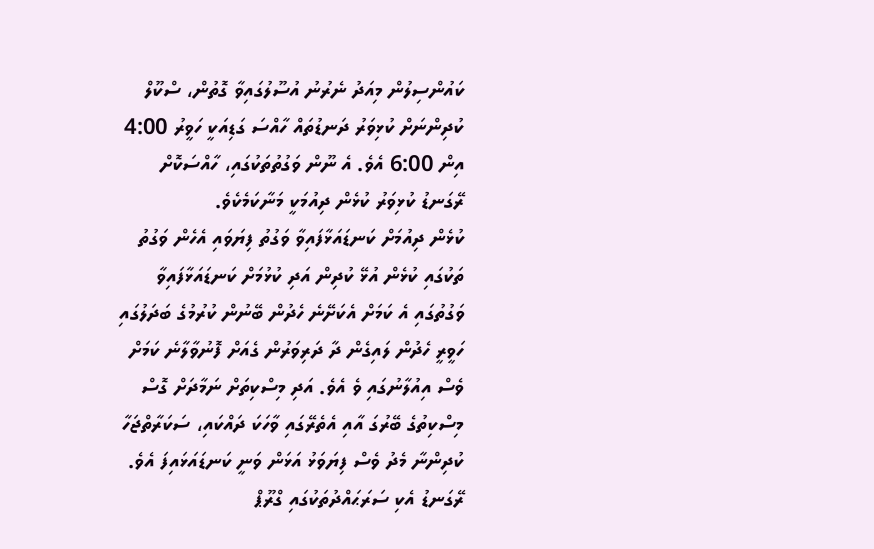ކައުންސިލުން މިއަދު ނެރުނު އުސޫލުގައިވާ ގޮތުން، ސްކޫލް ކުދިންނަށް ކުޅިވަރު ދަނޑުތައް ހާއްސަ ގަޑިއަކީ ހަވީރު 4:00 އިން 6:00 އެވެ. އެ ނޫން ވަގުތުތަކުގައި، ހާއްސަކޮށް ރޭގަނޑު ކުޅިވަރު ކުޅެން ދިއުމަކީ މަނާކަމެކެވެ.
ކުޅެން ދިއުމަށް ކަނޑައަޅާފައިވާ ވަގުތު ފިޔަވައި އެހެން ވަގުތު ތަކުގައި ކުޅެން އުޅޭ ކުދިން އަދި ކުޅުމަށް ކަނޑައަޅާފައިވާ ވަގުތުގައި އެ ކަމަށް އެކަށޭނެ ހެދުން ބޭނުން ކުރުމުގެ ބަދަލުގައި ހަވީރީ ހެދުން ލައިގެން ދާ ދަރިވަރުން ގެއަށް ފޮނުވާލާނެ ކަމަށް ވެސް އިއުލާނުގައި ވެ އެވެ. އަދި މިސްކިތަށް ނަމާދަށް ގޮސް މިސްކިތުގެ ބޭރުގަ އާއި އެތެރޭގައި ވާހަކަ ދައްކައި، ސަކަރާތްޖަހާ ކުދިންނާ މެދު ވެސް ފިޔަވަޅު އަޅަން ވަނީ ކަނޑައަޅައިފަ އެވެ.
ރޭގަނޑު އެކި ސަރަޙައްދުތަކުގައި ގްރޫޕް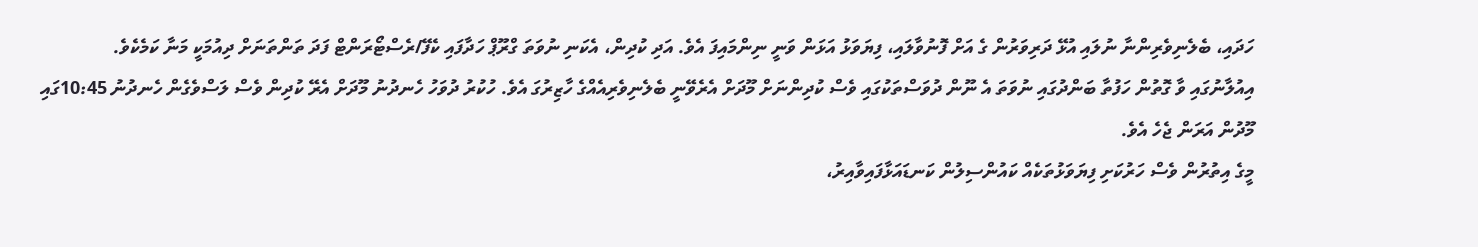ހަދައި، ބެލެނިވެރިންނާ ނުލައި އުޅޭ ދަރިވަރުން ގެ އަށް ފޮނުވާލައި، ފިޔަވަޅު އަޅަން ވަނީ ނިންމައިފަ އެވެ. އަދި ކުދިން، އެކަނި ނުވަތަ ގްރޫޕް ހަދާފައި ކެފޭ/ރެސްޓޯރަންޓް ފަދަ ތަންތަނަށް ދިއުމަކީ މަނާ ކަމެކެވެ.
އިއުލާނުގައި ވާ ގޮތުން ހަފުތާ ބަންދުގައި ނުވަތަ އެ ނޫން ދުވަސްތަކުގައި ވެސް ކުދިންނަށް މޫދަށް އެރެވޭނީ ބެލެނިވެރިއެއްގެ ހާޒިރުގަ އެވެ. ހުކުރު ދުވަހު ހެނދުނު މޫދަށް އެރޭ ކުދިން ވެސް ލަސްވެގެން ހެނދުނު 10:45ގައި މޫދުން އަރަން ޖެހެ އެވެ.
މީގެ އިތުރުން ވެސް ހަރުކަށި ފިޔަވަޅުތަކެއް ކައުންސިލުން ކަނޑައަޅާފައިވާއިރު،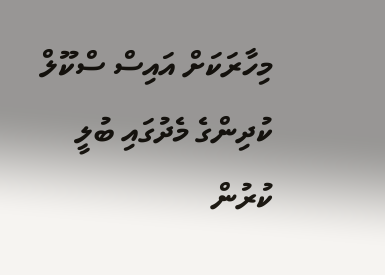މިހާރަކަށް އައިސް ސްކޫލް ކުދިންގެ މެދުގައި ބުލީ ކުރުން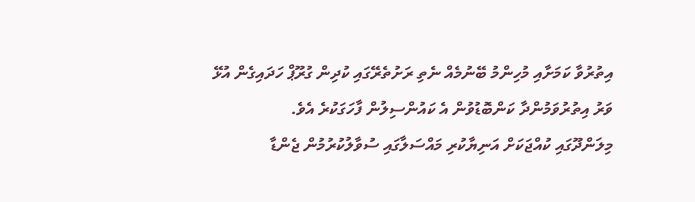އިތުރުވާ ކަމަށާއި މުހިންމު ބޭނުމެއް ނެތި ރަށުތެރޭގައި ކުދިން ގުރޫޕް ހަދައިގެން އުޅޭ ވަރު އިތުރުވަމުންދާ ކަންބޮޑުވުން އެ ކައުންސިލުން ފާހަގަކުރެ އެވެ.
މިލަންދޫގައި ކުއްޖަކަށް އަނިޔާކުރި މައްސަލާގައި ސުވާލުކުރުމުން ޖެންޑާ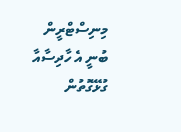މިނިސްޓްރީން ބުނީ އެ ހާދިސާއާ ގުޅޭގޮތުން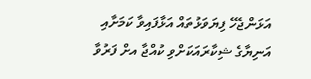އަޅަންޖެހޭ ފިޔަވަޅުތައް އަޅާފައިވާ ކަމަށާއި އަނިޔާގެ ޝިކާރައަކަށްވި ކުއްޖާ އށް ފަރުވާ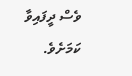ވެސް ދީފައިވާ ކަމަށެވެ.